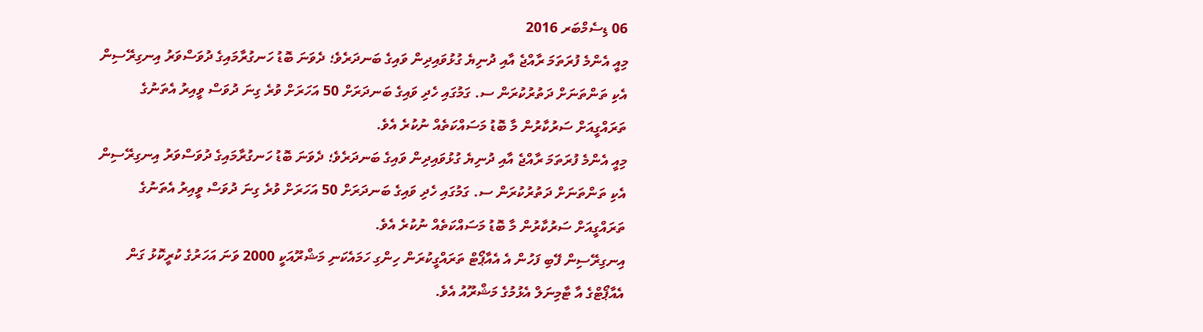06 ޑިސެމްބަރ 2016
މިއީ އެންމެ ފުރަތަމަ ރާއްޖެ އާއި ދުނިޔެ ގުޅުވައިދިން ވައިގެ ބަނދަރެވެ؛ ދެވަނަ ބޮޑު ހަނގުރާމައިގެ ދުވަސްވަރު އިނގިރޭސިން އެކި ތަންތަނަށް ދަތުރުކުރަން ސ. ގަމުގައި ހެދި ވައިގެ ބަނދަރަށް 50 އަހަރަށް ވުރެ ގިނަ ދުވަސް ވީއިރު އެތަނުގެ ތަރައްގީއަށް ސަރުކާރުން މާ ބޮޑު މަސައްކަތެއް ނުކުރެ އެވެ.
މިއީ އެންމެ ފުރަތަމަ ރާއްޖެ އާއި ދުނިޔެ ގުޅުވައިދިން ވައިގެ ބަނދަރެވެ؛ ދެވަނަ ބޮޑު ހަނގުރާމައިގެ ދުވަސްވަރު އިނގިރޭސިން އެކި ތަންތަނަށް ދަތުރުކުރަން ސ. ގަމުގައި ހެދި ވައިގެ ބަނދަރަށް 50 އަހަރަށް ވުރެ ގިނަ ދުވަސް ވީއިރު އެތަނުގެ ތަރައްގީއަށް ސަރުކާރުން މާ ބޮޑު މަސައްކަތެއް ނުކުރެ އެވެ.
އިނގިރޭސިން ފޭބި ފަހުން އެ އެއާޕޯޓް ތަރައްގީކުރަން ހިންގި ހަމައެކަނި މަޝްރޫއަކީ 2000 ވަނަ އަހަރުގެ ކުރީކޮޅު ގަން އެއާޕޯޓްގެ އާ ޓާމިނަލް އެޅުމުގެ މަޝްރޫއު އެވެ.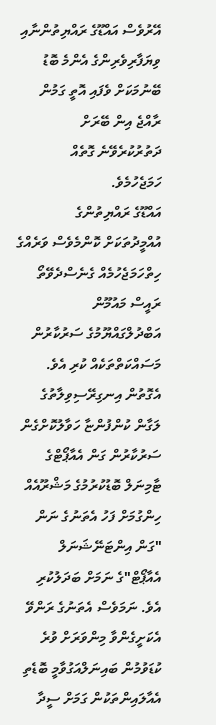އޭރުވެސް އައްޑޫގެ ރައްޔިތުންނާއި ވިޔަފާރިވެރިންގެ އެންމެ ބޮޑު ބޭނުމަކަށް ވެފައި އޮތީ ގަމުން ރާއްޖެ އިން ބޭރަށް ދަތުރުކުރެވޭނެ ގޮތެއް ހަމަޖެހުމެވެ.
އައްޑޫގެ ރައްޔިތުންގެ އުއްމީދުތަކަށް ކޮންމެވެސް ވަރެއްގެ ހިތްހަމަޖެހުމެއް ގެނެސްދެވޭތޯ ރައީސް މައުމޫން އަބްދުލްގައްޔޫމުގެ ސަރުކާރުން މަސައްކަތްތަކެއް ކުރި އެވެ. އެގޮތުން އިނގިރޭސިވިލާތުގެ ލަގާން ކުންފުންޏާ ހަވާލުކޮށްގެން ސަރުކާރުން ގަން އެއާޕޯޓްގެ ޓާމިނަލް ބޮޑުކުރުމުގެ މަޝްރޫއެއް ހިންގުމަށް ފަހު އެތަނުގެ ނަން "ގަން އިންޓަނޭޝަނަލް އެއާޕޯޓް"ގެ ނަމަށް ބަދަލުކުރި އެވެ. ނަމަވެސް އެތަނުގެ ރަންވޭ އެކަށީގެންވާ މިންވަރަށް ވުރެ ކުޑަވުމުން ބައިނަލްއަގުވާމީ ބޮޑެތި އެއާލައިންތަކުން ގަމަށް ސީދާ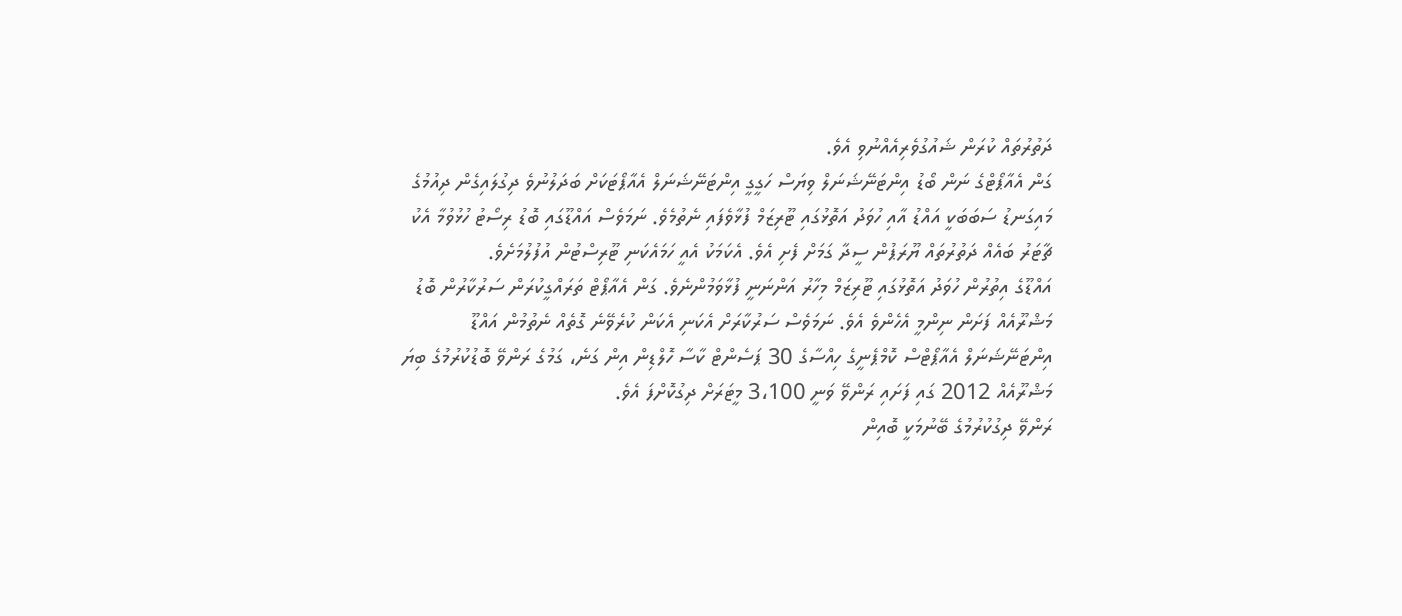ދަތުރުތައް ކުރަން ޝައުގުވެރިއެއްނުވި އެވެ.
ގަން އެއާޕޯޓްގެ ނަން ބޯޑު އިންޓަނޭޝަނަލް ވިޔަސް ހަގީގީ އިންޓަނޭޝަނަލް އެއާޕޯޓަކަށް ބަދަލުނުވެ ދިގުލައިގެން ދިއުމުގެ މައިގަނޑު ސަބަބަކީ އައްޑު އާއި ހުވަދު އަތޮޅުގައި ޓޫރިޒަމް ފުޅާވެފައި ނެތުމެވެ. ނަމަވެސް އައްޑޫގައި ބޮޑު ރިސޯޓު ހުޅުވުމާ އެކު ޗާޓަރު ބައެއް ދަތުރުތައް ޔޫރަޕުން ސީދާ ގަމަށް ފެށި އެވެ. އެކަމަކު އެއީ ހަމައެކަނި ޓޫރިސްޓުން އުފުލުމަށެވެ.
އައްޑޫގެ އިތުރުން ހުވަދު އަތޮޅުގައި ޓޫރިޒަމް މިހާރު އަންނަނީ ފުޅާވަމުންނެވެ. ގަން އެއާޕޯޓް ތަރައްގީކުރަން ސަރުކާރުން ބޮޑު މަޝްރޫއެއް ފަށަން ނިންމީ އެހެންވެ އެވެ. ނަމަވެސް ސަރުކާރަށް އެކަނި އެކަން ކުރެވޭނެ ގޮތެއް ނެތުމުން އައްޑޫ އިންޓަނޭޝަނަލް އެއާޕޯޓްސް ކޮމްޕެނީގެ ހިއްސާގެ 30 ޕަސެންޓް ކާސާ ހޮލްޑިން އިން ގަނެ، ގަމުގެ ރަންވޭ ބޮޑުކުރުމުގެ ބިޔަ މަޝްރޫއެއް 2012 ގައި ފަށައި ރަންވޭ ވަނީ 3،100 މީޓަރަށް ދިގުކޮށްފަ އެވެ.
ރަންވޭ ދިގުކުރުމުގެ ބޭނުމަކީ ބޮއިން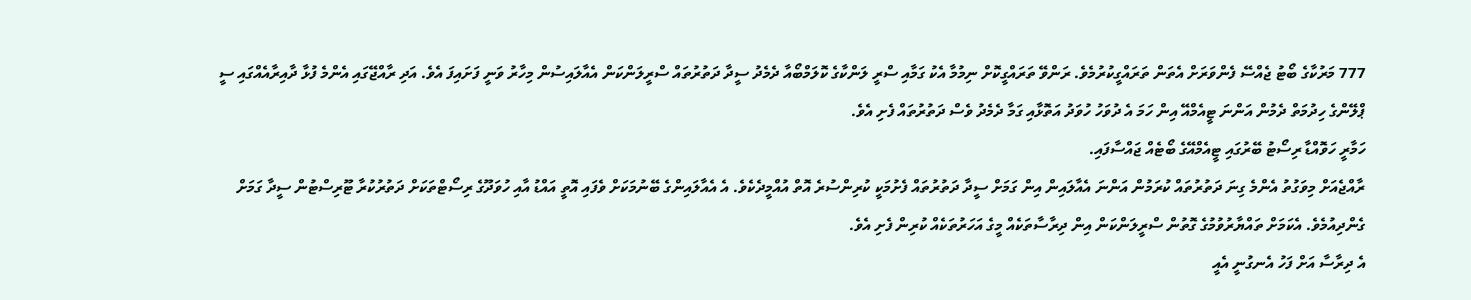777 މަރުކާގެ ބޯޓު ޖެއްސޭ ފެންވަރަށް އެތަން ތަރައްގީކުރުމެވެ. ރަންވޭ ތަރައްގީކޮށް ނިމުމާ އެކު ގަމާއި ސްރީ ލަންކާގެ ކޮލަމްބޯއާ ދެމެދު ސީދާ ދަތުރުތައް ސްރީލަންކަން އެއާލައިސުން މިހާރު ވަނީ ފަށައިފަ އެވެ. އަދި ރާއްޖޭގައި އެންމެ ފުޅާ ދާއިރާއެއްގައި ސީ ޕްލޭންގެ ހިދުމަތް ދެމުން އަންނަ ޓީއެމްއޭ އިން ހަމަ އެ ދުވަހު ހުވަދު އަތޮޅާއި ގަމާ ދެމެދު ވެސް ދަތުރުތައް ފެށި އެވެ.
ހަމާރީ ހަވޮއްޑާ ރިސޯޓު ބޭރުގައި ޓީއެމްއޭގެ ބޯޓެއް ޖައްސާފައި.
ރާއްޖެއަށް މިވަގުތު އެންމެ ގިނަ ދަތުރުތައް ކުރަމުން އަންނަ އެއާލައިން އިން ގަމަށް ސީދާ ދަތުރުތައް ފެށުމަކީ ކުރިންސުރެ އޮތް އުއްމީދެކެވެ. އެ އެއާލައިންގެ ބޭނުމަކަށް ވެފައި އޮތީ އައްޑު އާއި ހުވަދޫގެ ރިސޯޓްތަކަށް ދަތުރުކުރާ ޓޫރިސްޓުން ސީދާ ގަމަށް ގެންދިއުމެވެ. އެކަމަށް ތައްޔާރުވުމުގެ ގޮތުން ސްރީލަންކަން އިން ދިރާސާތަކެއް މީގެ އަހަރުތަކެއް ކުރިން ފެށި އެވެ.
އެ ދިރާސާ އަށް ފަހު އެނގުނީ އެއީ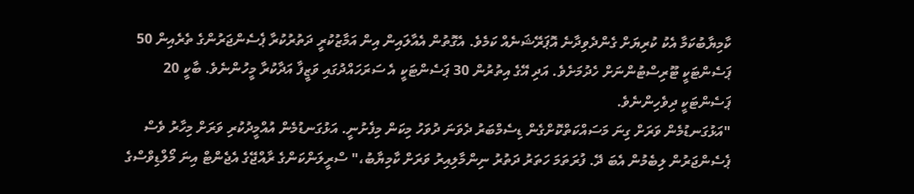ކާމިޔާބުކަމާ އެކު ކުރިޔަށް ގެންދެވިދާނެ އޮޕަރޭޝަނެއް ކަމެވެ. އެގޮތުން އެއާލައިން އިން އަމާޒުކުރީ ދަތުރުކުރާ ޕެސެންޖަރުންގެ ތެރެއިން 50 ޕަސެންޓަކީ ޓޫރިސްޓުންނަށް ހެދުމަށެވެ. އަދި އޭގެ އިތުރުން 30 ޕަސެންޓަކީ އެ ސަރަހައްދުގައި ވަޒީފާ އަދާކުރާ މީހުންނެވެ. ބާކީ 20 ޕަސެންޓަކީ ދިވެހިންނެވެ.
"އަޅުގަނޑުމެން ވަރަށް ގިނަ މަސައްކަތްކޮށްގެން ޑިސެމްބަރު ދެވަނަ ދުވަހު މިކަން މިފެށުނީ. އަޅުގަނޑުމެން އުއްމީދުކުރި ވަރަށް މިހާރު ވެސް ޕެސެންޖަރުން ލިބެމުން އެބަ ދޭ. ފުރަތަމަ ހަތަރު ދަތުރު ނިންމާލިއިރު ވަރަށް ކާމިޔާބު،" ސްރީލަންކަންގެ ރާއްޖޭގެ އެޖެންޓް އިނަ މޯލްޑިވްސްގެ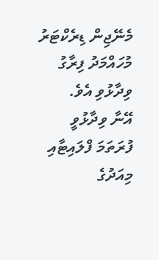މެނޭޖިން ޑިރެކްޓަރު މުހައްމަދު ފިރާގު ވިދާޅުވި އެވެ.
އޭނާ ވިދާޅުވީ ފުރަތަމަ ފްލައިޓާއި މިއަދުގެ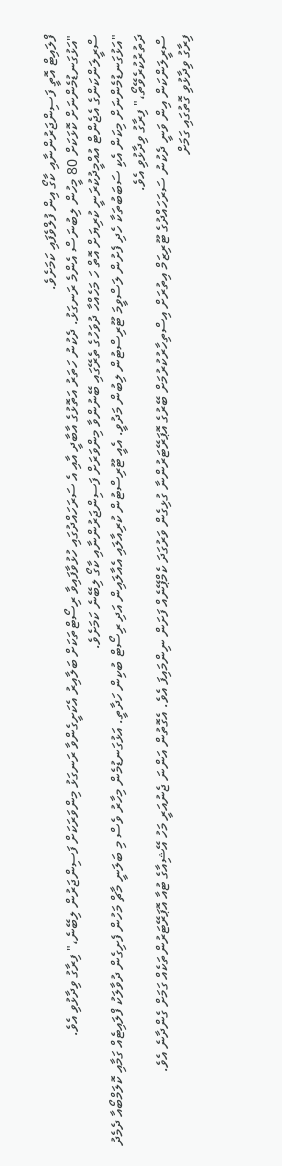ފްލައިޓް އޮތީ ފަސިންޖަރުންނާއި ކާގޯ އިން ފުލްވެފައި ކަމަށެވެ.
"އަޅުގަނޑުމެންނަށް ކޮޅަކަށް 80 މީހުން ލިބުނަސް އެންމެ ރަނގަޅު. ދެކުނު ހަތަރު އަތޮޅުގެ އާބާދީ އާއި އެ ސަރަހައްދުގައި ހުޅުވާފައިވާ ރިސޯޓްތަކަށް ބަލާއިރު އެކަށީގެންވާ ރަނގަޅު މިންވަރަކަށް ފަސިންޖަރުން ލިބޭނެ،" ފިރާގު ވިދާޅުވި އެވެ.
ސްރީލަންކަންގެ އެޖެންޓް އުއްމީދުކުރަނީ ކުރިޔަށް އޮތް ހަ މަހެއްހާ ދުވަހުގެ ތެރޭގައި ބޭނުންވާ މިންވަރަށް ފަސިންޖަރުންނާއި ކާގޯ ލިބޭނެ ކަމަށެވެ.
"އަޅުގަނޑުމެންނަށް މިކަން އެކި ސަބަބުތަކާ ހެދި ފެށުން ލަސްވީމަ ޓޫރިސްޓުން ލިބުން މަދުވީ. އެއީ ޓޫރިސްޓުން ކުރިއާލައި އެއާލައިން އަދި ރިސޯޓް ބުކިން ހަދާތީ. އަޅުގަނޑުމެން މިހާރު ވެސް މި ބަލަނީ މާޗް މަހުން ފެށިގެން ދުވާލަކު ފްލައިޓެއް ގަމާއި ކޮލަމްބޯއާ ދެމެދު ދަތުރުކުރެވޭތޯ،" ފިރާގު ވިދާޅުވި އެވެ.
ސްރީލަންކަން އިން ވަނީ ދެކުނު ސަރަހައްދުގެ ޓޫރިޒަމް އިތުރަށް އިސްތިހާރުކުރުމަށް ބޭރުގެ އޮޕަރޭޓަރުންނާ ގުޅިގެން ވަރުގަދަ ކެމްޕޭނެއް ފަށަން ނިންމައިފަ އެވެ. އެގޮތުން އަންނަ ޖެނުއަރީ މަހު އޭޝިއާގެ ޓުއާ އޮޕަރޭޓަރުންތަކެއް ގަމަށް ގެންދާނެ އެވެ.
ފިރާގު ވިދާޅުވި ގޮތުގައި ގަމަށް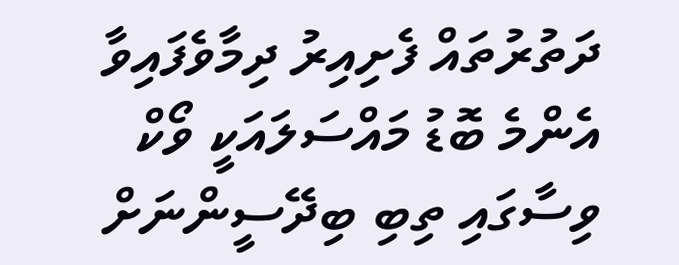ދަތުރުތައް ފެށިއިރު ދިމާވެފައިވާ އެންމެ ބޮޑު މައްސަލައަކީ ވޯކް ވިސާގައި ތިބި ބިދޭސީންނަށް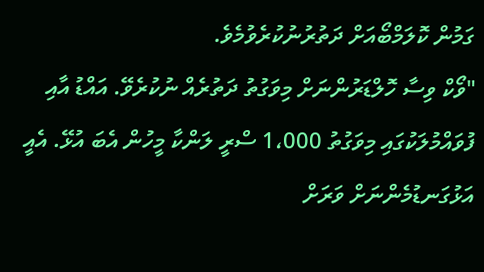ގަމުން ކޮލަމްބޯއަށް ދަތުރުނުކުރެވުމެވެ.
"ވޯކް ވިސާ ހޮލްޑަރުންނަށް މިވަގުތު ދަތުރެއް ނުކުރެވޭ. އައްޑު އާއި ފުވައްމުލަކުގައި މިވަގުތު 1،000 ސްރީ ލަންކާ މީހުން އެބަ އުޅޭ. އެއީ އަޅުގަނޑުމެންނަށް ވަރަށް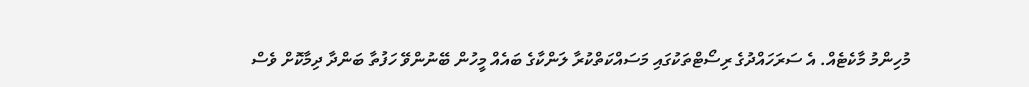މުހިންމު މާކެޓެއް. އެ ސަރަހައްދުގެ ރިސޯޓްތަކުގައި މަސައްކަތްކުރާ ލަންކާގެ ބައެއް މީހުން ބޭނުންވޭ ހަފުތާ ބަންދާ ދިމާކޮށް ވެސް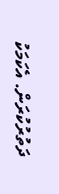ދަތުރުކުރަން. އެކަމަކު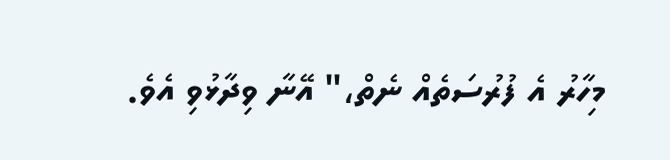މިހާރު އެ ފުރުސަތެއް ނެތް،" އޭނާ ވިދާޅުވި އެވެ.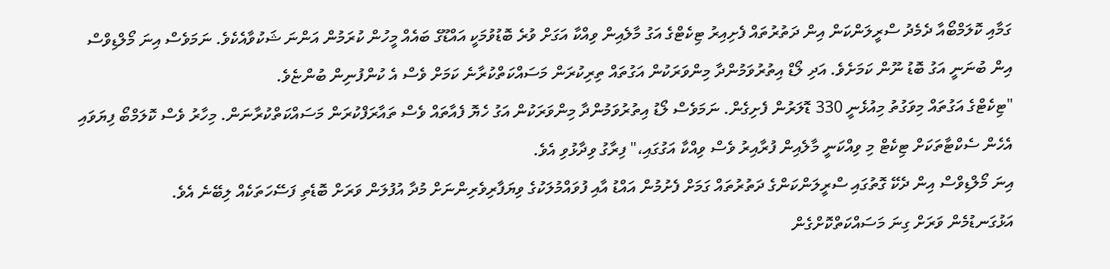ގަމާއި ކޮލަމްބޯއާ ދެމެދު ސްރީލަންކަން އިން ދަތުރުތައް ފެށިއިރު ޓިކެޓްގެ އަގު މާލެއިން ވިއްކާ އަގަށް ވުރެ ބޮޑުވުމަކީ އައްޑޫގެ ބައެއް މީހުން ކުރަމުން އަންނަ ޝަކުވާއެކެވެ. ނަމަވެސް އިނަ މޯލްޑިވްސް އިން ބުނަނީ އަގު ބޮޑު ނޫން ކަމަށެވެ. އަދި ލޯޑް އިތުރުވަމުންދާ މިންވަރަކުން އަގުތައް ތިރިކުރަން މަސައްކަތްކުރާނެ ކަމަށް ވެސް އެ ކުންފުނިން ބުންޏެވެ.
"ޓިކެޓްގެ އަގުތައް މިވަގުތު މިއުޅެނީ 330 ޑޮލަރުން ފެށިގެން. ނަމަވެސް ލޯޑު އިތުރުވަމުންދާ މިންވަރަކުން އަގު ހެޔޮ ފެއާތައް ވެސް ތައާރަފްކުރަން މަސައްކަތްކުރާނަން. މިހާރު ވެސް ކޮލަމްބޯ ފިޔަވައި އެހެން ސެކްޓާތަކަށް ޓިކެޓް މި ވިއްކަނީ މާލެއިން ފުރާއިރު ވެސް ވިއްކާ އަގުގައި،" ފިރާގު ވިދާޅުވި އެވެ.
އިނަ މޯލްޑިވްސް އިން ދެކޭ ގޮތުގައި ސްރީލަންކަންގެ ދަތުރުތައް ގަމަށް ފެށުމުން އައްޑު އާއި ފުވައްމުލަކުގެ ވިޔަފާރިވެރިންނަށް މުދާ އުފުލަން ވަރަށް ބޮޑެތި ފަސޭހަތަކެއް ލިބޭނެ އެވެ.
އަޅުގަނޑުމެން ވަރަށް ގިނަ މަސައްކަތްކޮށްގެން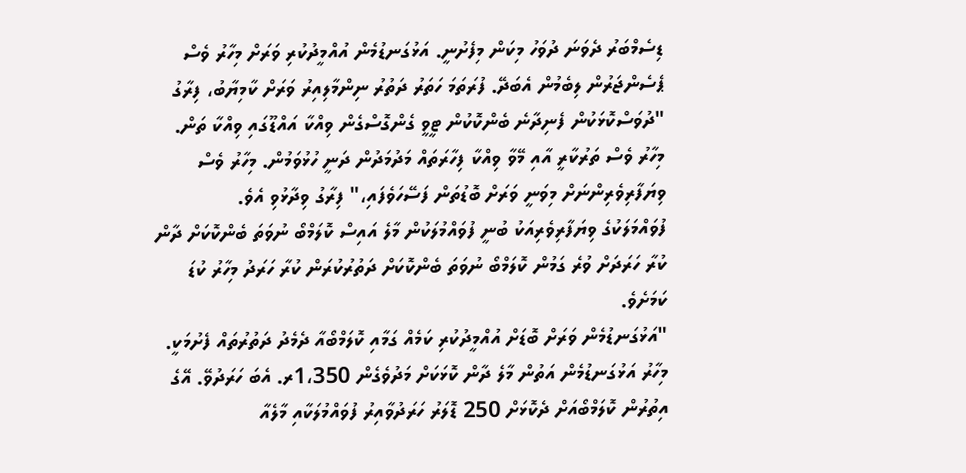ޑިސެމްބަރު ދެވަނަ ދުވަހު މިކަން މިފެށުނީ. އަޅުގަނޑުމެން އުއްމީދުކުރި ވަރަށް މިހާރު ވެސް ޕެސެންޖަރުން ލިބެމުން އެބަދޭ. ފުރަތަމަ ހަތަރު ދަތުރު ނިންމާލިއިރު ވަރަށް ކާމިޔާބު، ފިރާގު
"ދުވަސްކޮޅަކުން ފެނިދާނެ ބެންކޮކުން ޓީވީ ގެންގޮސްގެން ވިއްކާ އައްޑޫގައި ވިއްކާ ތަން. މިހާރު ވެސް ތަރުކާރީ އާއި މޭވާ ވިއްކާ ފިހާރަތައް މަދުމަދުން ދަނީ ހުޅުވަމުން. މިހާރު ވެސް ވިޔަފާރިވެރިންނަށް މިވަނީ ވަރަށް ބޮޑުތަން ފަސޭހަވެފައި،" ފިރާގު ވިދާޅުވި އެވެ.
ފުވައްމަލަކުގެ ވިޔަފާރިވެރިއަކު ބުނީ ފުވައްމުލަކުން މާލެ އައިސް ކޮލަމްބޯ ނުވަތަ ބެންކޮކަށް ދާން ކުރާ ހަރަދަށް ވުރެ ގަމުން ކޮލަމްބޯ ނުވަތަ ބެންކޮކަށް ދަތުރުކުރަން ކުރާ ހަރަދު މިހާރު ކުޑަ ކަމަށެވެ.
"އަޅުގަނޑުމެން ވަރަށް ބޮޑަށް އުއްމީދުކުރި ކަމެއް ގަމާއި ކޮލަމްބޯއާ ދެމެދު ދަތުރުތައް ފެށުމަކީ. މިހާރު އަޅުގަނޑުމެން އަތުން މާލެ ދާން ކޮޅަކަށް މަދުވެގެން 1،350ރ. އެބަ ހަރަދުވޭ. އޭގެ އިތުރުން ކޮލަމްބޯއަށް ދެކޮޅަށް 250 ޑޮލަރު ހަރަދުވާއިރު ފުވައްމުލަކާއި މާލެއާ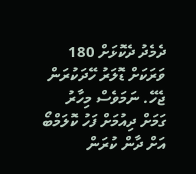ދެމެދު ދެކޮޅަށް 180 ވަރަކަށް ޑޮލަރު ހޭދަކުރަން ޖެހޭ. ނަމަވެސް މިހާރު ގަމަށް ދިއުމަށް ފަހު ކޮލަމްބޯ އަށް ދާން ކުރަން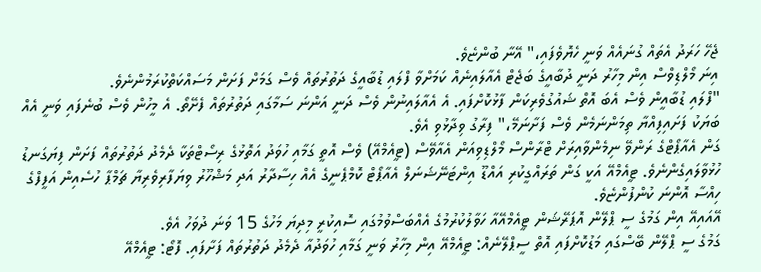ޖެހޭ ހަރަދު އެތައް ގުނައެއް ވަނީ ހެޔޮވެފައި،" އޭނާ ބުންޏެވެ.
އިނަ މޯލްޑިވްސް އިން މިހާރު ދަނީ ދުބާއީގެ ބަޖެޓް އެއާލައިނެއް ކަމަށްވާ ފްލައި ޑުބާއީގެ ދަތުރުތައް ވެސް ގަމަށް ފަށަން މަސައްކަތްކުރަމުންނެވެ.
"ފްލައި ޑުބާއީން ވެސް އެބަ އޮތް ޝައުގުވެރިކަން ފާޅުކޮށްފައި. އެ އެއާލައިނުން ވެސް ދަނީ އަންނަ ސަމާގައި ދަތުރުތައް ފެށޭތޯ. އެ މީހުން ވެސް ބުނެފައި ވަނީ އެއް ބަޔަކު ފަށައިފިއްޔާ ތިމަންނަމެން ވެސް ފަށާނަމޭ،" ފިރާގު ވިދާޅުވި އެވެ.
ގަން އެއާޕޯޓްގެ ރަންވޭ ނިމެންވާއިރަށް ޓްރާންސް މޯލްޑިވިއަން އެއާވޭސް (ޓީއެމްއޭ) ވެސް އޮތީ ގަމާއި ހުވަދު އަތޮޅުގެ ރިސޯޓްތަކާ ދެމެދު ދަތުރުތައް ފަށަން ފިޔަގަނޑު ހުޅުވާލައިގެންނެވެ. ޓީއެމްއޭ އަކީ ގަން ތަރައްގީކުރި އައްޑޫ އިންޓަނޭޝަނަލް އެއާޕޯޓް ކޮމްޕެނީގެ އެއް ހިސާދާރު އަދި މަޝްހޫރު ވިޔަފާރިވެރިޔާ ޗަމްޕާ ހުސެއިން އަފީފްގެ ހިއްސާ އޮންނަ ކުންފުންޏެވެ.
އޭއައިއޭ އިން ގަމުގެ ސީ ޕްލޭން އޮޕަރޭޝަން ޓީއެމްއޭއާ ހަވާލުކުރުމުގެ އެއްބަސްވުމުގައި ސޮއިކުރީ މިދިޔަ މަހުގެ 15 ވަނަ ދުވަހު އެވެ.
ގަމުގެ ސީ ޕްލޭން ބޭސްގައި މަޑުކޮށްފައި އޮތް ސީޕްލޭނެއް: ޓީއެމްއޭ އިން މިހާރު ވަނީ ގަމާއި ހުވަދުއާ ދެމެދު ދަތުރުތައް ފަށާފައި. ފޮޓޯ: ޓީއެމްއޭ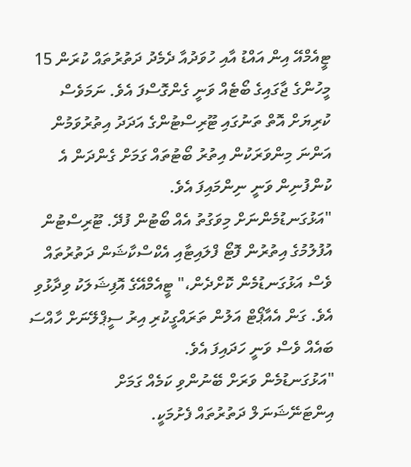ޓީއެމްއޭ އިން އައްޑު އާއި ހުވަދުއާ ދެމެދު ދަތުރުތައް ކުރަން 15 މީހުންގެ ޖާގައިގެ ބޯޓެއް ވަނީ ގެންގޮސްފަ އެވެ. ނަމަވެސް ކުރިޔަށް އޮތް ތަނުގައި ޓޫރިސްޓުންގެ އަދަދު އިތުރުވަމުން އަންނަ މިންވަރަކުން އިތުރު ބޯޓުތައް ގަމަށް ގެންދަން އެ ކުންފުނިން ވަނީ ނިންމައިފަ އެވެ.
"އަޅުގަނޑުމެންނަށް މިވަގުތު އެއް ބޯޓުން ފުދޭ. ޓޫރިސްޓުން އުފުލުމުގެ އިތުރުން ފޮޓޯ ފްލައިޓާއި އެކްސްކާޝަން ދަތުރުތައް ވެސް އަޅުގަނޑުމެން ކޮށްދެން،" ޓީއެމްއޭގެ އޮފިޝަލަކު ވިދާޅުވި އެވެ. ގަން އެއާޕޯޓް އަލުން ތަރައްގީކުރި އިރު ސީޕްލޭނަށް ހާއްސަ ބައެއް ވެސް ވަނީ ހަދައިފަ އެވެ.
"އަޅުގަނޑުމެން ވަރަށް ބޭނުންވި ކަމެއް ގަމަށް އިންޓަނޭޝަނަލް ދަތުރުތައް ފެށުމަކީ.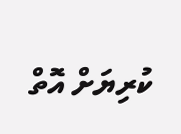ކުރިޔަށް އޮތް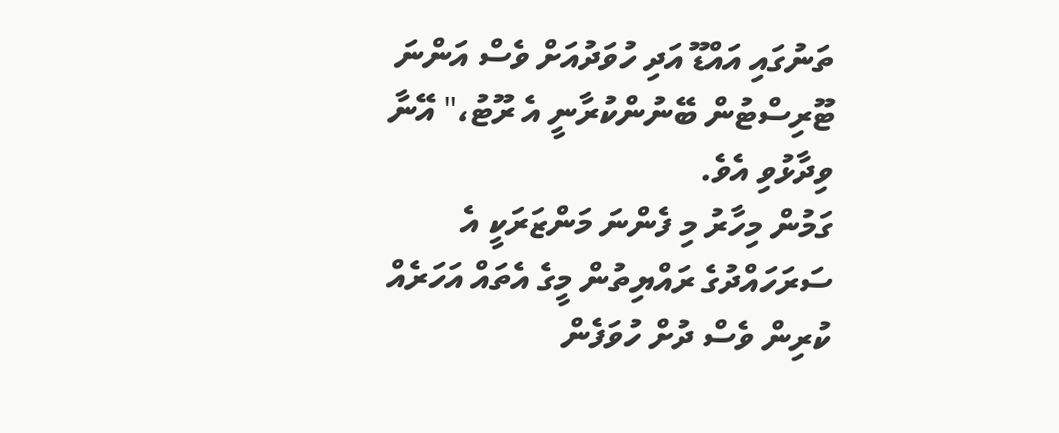ތަނުގައި އައްޑޫ އަދި ހުވަދުއަށް ވެސް އަންނަ ޓޫރިސްޓުން ބޭނުންކުރާނީ އެ ރޫޓު،" އޭނާ ވިދާޅުވި އެވެ.
ގަމުން މިހާރު މި ފެންނަ މަންޒަރަކީ އެ ސަރަހައްދުގެ ރައްޔިތުން މީގެ އެތައް އަހަރެއް ކުރިން ވެސް ދުށް ހުވަފެން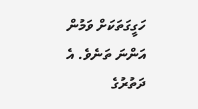ހަގީގަތަކަށް ވަމުން އަންނަ ތަނެވެ. އެ ދަތުރުގެ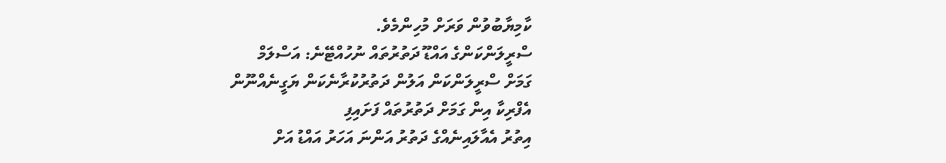ކާމިޔާބުވުން ވަރަށް މުހިންމެވެ.
ސްރީލަންކަންގެ އައްޑޫ ދަތުރުތައް ނުހުއްޓޭނެ: އަސްލަމް
ގަމަށް ސްރީލަންކަން އަލުން ދަތުރުކުރާނެކަން ޔަގީނެއްނޫން
އެފްރިކާ އިން ގަމަށް ދަތުރުތައް ފަށައިފި
އިތުރު އެއާލައިނެއްގެ ދަތުރު އަންނަ އަހަރު އައްޑު އަށް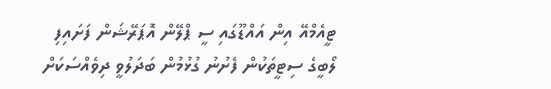ޓީއެމްއޭ އިން އައްޑޫގައި ސީ ޕްލޭން އޮޕަރޭޝަން ފަށައިފި
ލޯބީގެ ސިޓީތަކުން ފެށުނު ގުޅުމުން ބަދަލުވީ ދިވެއްސަކަށް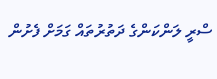ސްރީ ލަންކަންގެ ދަތުރުތައް ގަމަށް ފެށުން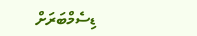ޑިސެމްބަރަށް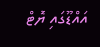އައްޑޫގައި ޔޮޓް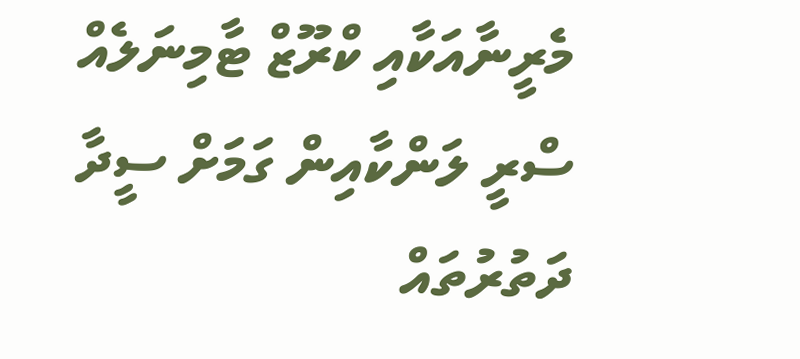މެރީނާއަކާއި ކްރޫޒް ޓާމިނަލެއް
ސްރީ ލަންކާއިން ގަމަށް ސީދާ ދަތުރުތައް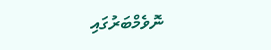ނޮވެމްބަރުގައި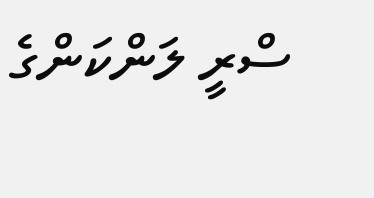ސްރީ ލަންކަންގެ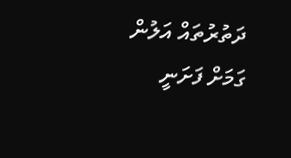ދަތުރުތައް އަލުން ގަމަށް ފަށަނީ